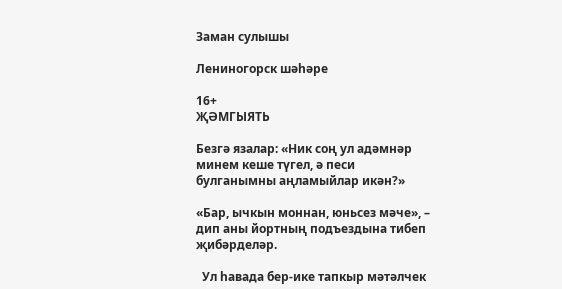Заман сулышы

Лениногорск шәһәре

16+
ҖӘМГЫЯТЬ

Безгә язалар: «Ник соң ул адәмнәр минем кеше түгел, ә песи булганымны аңламыйлар икән?»

«Бар, ычкын моннан, юньсез мәче», – дип аны йортның подъездына тибеп җибәрделәр.

  Ул һавада бер-ике тапкыр мәтәлчек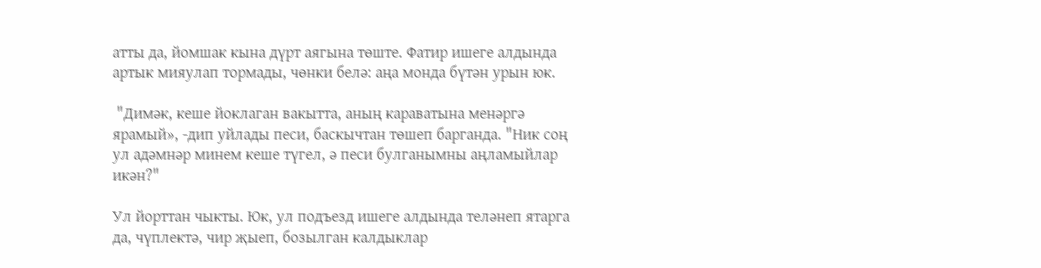атты да, йомшак кына дүрт аягына төште. Фатир ишеге алдында артык мияулап тормады, чөнки белә: аңа монда бүтән урын юк.

 "Димәк, кеше йоклаган вакытта, аның караватына менәргә ярамый», -дип уйлады песи, баскычтан төшеп барганда. "Ник соң ул адәмнәр минем кеше түгел, ә песи булганымны аңламыйлар икән?"

Ул йорттан чыкты. Юк, ул подъезд ишеге алдында теләнеп ятарга да, чүплектә, чир җыеп, бозылган калдыклар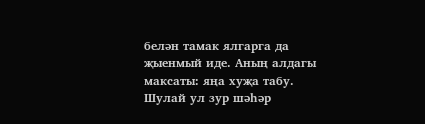белән тамак ялгарга да җыенмый иде. Аның алдагы максаты: яңа хуҗа табу. Шулай ул зур шәһәр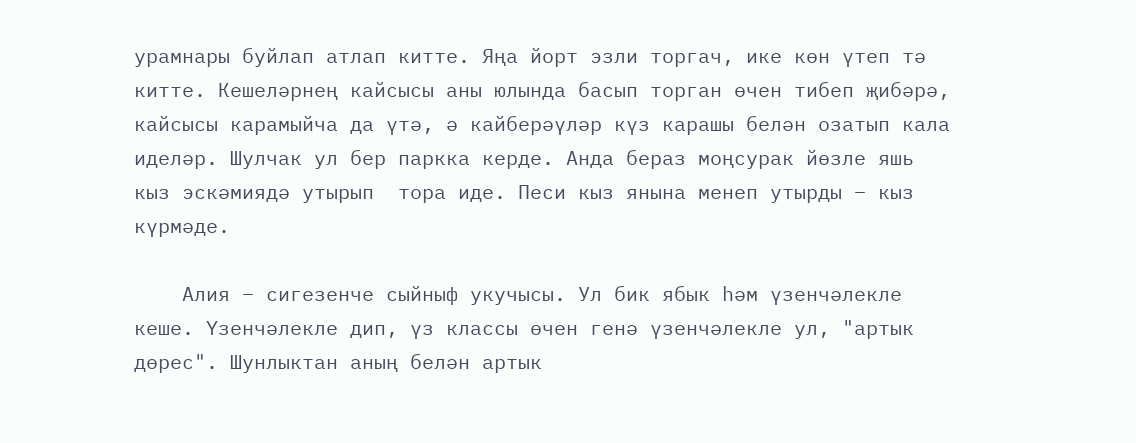урамнары буйлап атлап китте. Яңа йорт эзли торгач, ике көн үтеп тә китте. Кешеләрнең кайсысы аны юлында басып торган өчен тибеп җибәрә, кайсысы карамыйча да үтә, ә кайберәүләр күз карашы белән озатып кала иделәр. Шулчак ул бер паркка керде. Анда бераз моңсурак йөзле яшь кыз эскәмиядә утырып  тора иде. Песи кыз янына менеп утырды – кыз күрмәде.

    Алия – сигезенче сыйныф укучысы. Ул бик ябык һәм үзенчәлекле кеше. Үзенчәлекле дип, үз классы өчен генә үзенчәлекле ул, "артык дөрес". Шунлыктан аның белән артык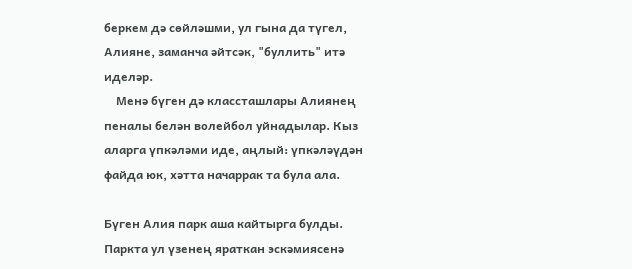беркем дә сөйләшми, ул гына да түгел, Алияне, заманча әйтсәк, "буллить" итә иделәр.
    Менә бүген дә классташлары Алиянең пеналы белән волейбол уйнадылар. Кыз  аларга үпкәләми иде, аңлый: үпкәләүдән файда юк, хәтта начаррак та була ала.

Бүген Алия парк аша кайтырга булды. Паркта ул үзенең яраткан эскәмиясенә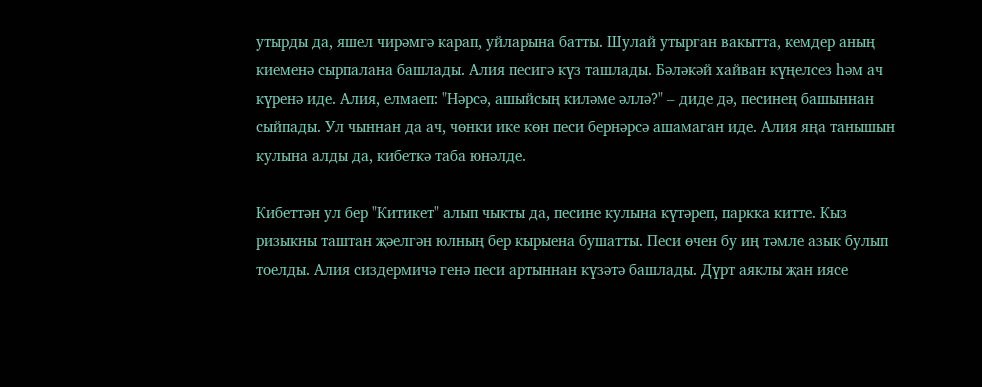утырды да, яшел чирәмгә карап, уйларына батты. Шулай утырган вакытта, кемдер аның киеменә сырпалана башлады. Алия песигә күз ташлады. Бәләкәй хайван күңелсез һәм ач күренә иде. Алия, елмаеп: "Нәрсә, ашыйсың киләме әллә?" – диде дә, песинең башыннан сыйпады. Ул чыннан да ач, чөнки ике көн песи бернәрсә ашамаган иде. Алия яңа танышын кулына алды да, кибеткә таба юнәлде.

Кибеттән ул бер "Китикет" алып чыкты да, песине кулына күтәреп, паркка китте. Кыз ризыкны таштан җәелгән юлның бер кырыена бушатты. Песи өчен бу иң тәмле азык булып тоелды. Алия сиздермичә генә песи артыннан күзәтә башлады. Дүрт аяклы җан иясе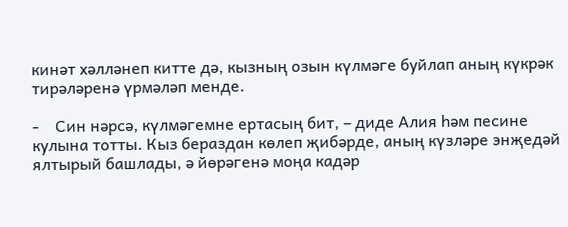кинәт хәлләнеп китте дә, кызның озын күлмәге буйлап аның күкрәк тирәләренә үрмәләп менде.

-    Син нәрсә, күлмәгемне ертасың бит, – диде Алия һәм песине кулына тотты. Кыз бераздан көлеп җибәрде, аның күзләре энҗедәй ялтырый башлады, ә йөрәгенә моңа кадәр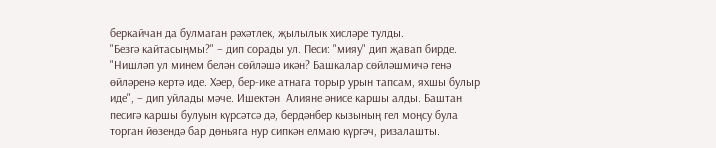беркайчан да булмаган рәхәтлек, җылылык хисләре тулды.
"Безгә кайтасыңмы?" – дип сорады ул. Песи: "мияу" дип җавап бирде. "Нишләп ул минем белән сөйләшә икән? Башкалар сөйләшмичә генә өйләренә кертә иде. Хәер, бер-ике атнага торыр урын тапсам, яхшы булыр иде", – дип уйлады мәче. Ишектән  Алияне әнисе каршы алды. Баштан песигә каршы булуын күрсәтсә дә, бердәнбер кызының гел моңсу була торган йөзендә бар дөньяга нур сипкән елмаю күргәч, ризалашты.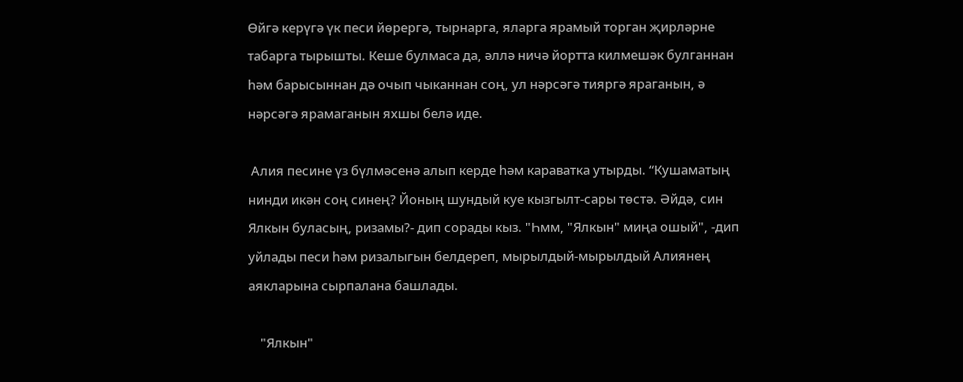Өйгә керүгә үк песи йөрергә, тырнарга, яларга ярамый торган җирләрне табарга тырышты. Кеше булмаса да, әллә ничә йортта килмешәк булганнан һәм барысыннан дә очып чыканнан соң, ул нәрсәгә тияргә яраганын, ә нәрсәгә ярамаганын яхшы белә иде.

 Алия песине үз бүлмәсенә алып керде һәм караватка утырды. “Кушаматың нинди икән соң синең? Йоның шундый куе кызгылт-сары төстә. Әйдә, син Ялкын буласың, ризамы?- дип сорады кыз. "Һмм, "Ялкын" миңа ошый", -дип уйлады песи һәм ризалыгын белдереп, мырылдый-мырылдый Алиянең аякларына сырпалана башлады.

    "Ялкын"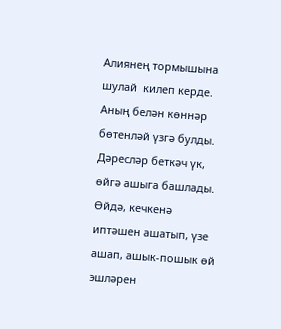Алиянең тормышына шулай  килеп керде. Аның белән көннәр бөтенләй үзгә булды. Дәресләр беткәч үк, өйгә ашыга башлады. Өйдә, кечкенә иптәшен ашатып, үзе ашап, ашык-пошык өй эшләрен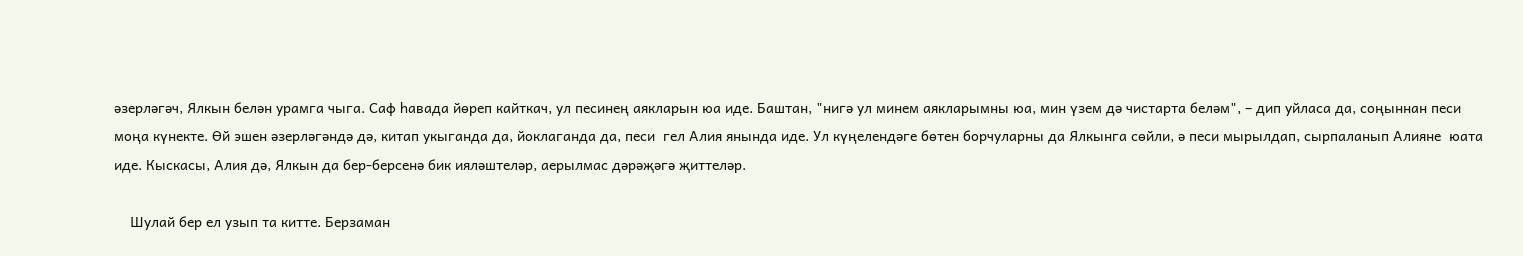әзерләгәч, Ялкын белән урамга чыга. Саф һавада йөреп кайткач, ул песинең аякларын юа иде. Баштан, "нигә ул минем аякларымны юа, мин үзем дә чистарта беләм", – дип уйласа да, соңыннан песи моңа күнекте. Өй эшен әзерләгәндә дә, китап укыганда да, йоклаганда да, песи  гел Алия янында иде. Ул күңелендәге бөтен борчуларны да Ялкынга сөйли, ә песи мырылдап, сырпаланып Алияне  юата иде. Кыскасы, Алия дә, Ялкын да бер-берсенә бик ияләштеләр, аерылмас дәрәҗәгә җиттеләр.

    Шулай бер ел узып та китте. Берзаман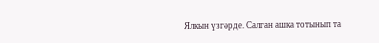Ялкын үзгәрде. Салган ашка тотынып та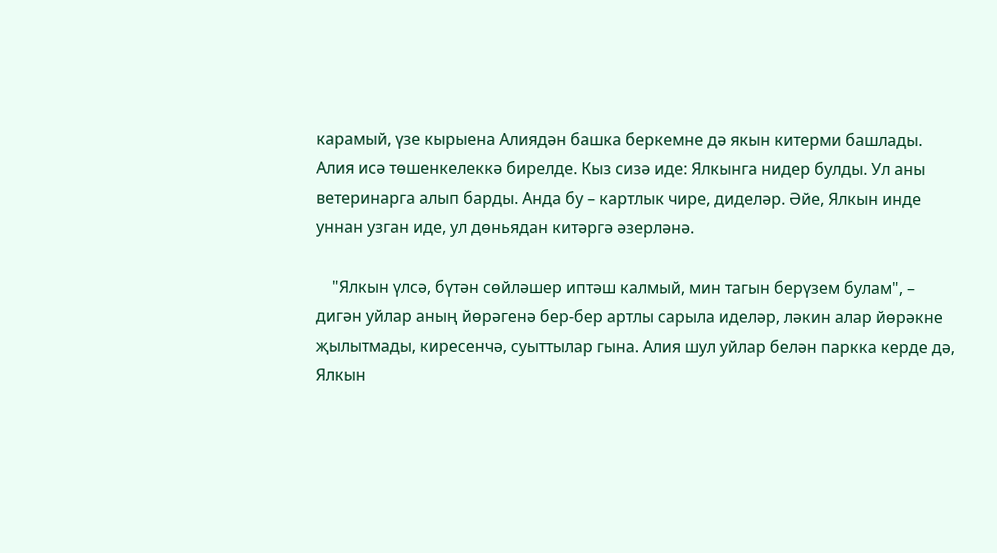карамый, үзе кырыена Алиядән башка беркемне дә якын китерми башлады.  Алия исә төшенкелеккә бирелде. Кыз сизә иде: Ялкынга нидер булды. Ул аны ветеринарга алып барды. Анда бу – картлык чире, диделәр. Әйе, Ялкын инде уннан узган иде, ул дөньядан китәргә әзерләнә.

    "Ялкын үлсә, бүтән сөйләшер иптәш калмый, мин тагын берүзем булам", – дигән уйлар аның йөрәгенә бер-бер артлы сарыла иделәр, ләкин алар йөрәкне җылытмады, киресенчә, суыттылар гына. Алия шул уйлар белән паркка керде дә, Ялкын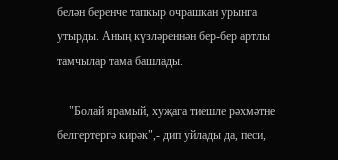белән беренче тапкыр очрашкан урынга утырды. Аның күзләреннән бер-бер артлы тамчылар тама башлады.

    "Болай ярамый, хуҗага тиешле рәхмәтне белгертергә кирәк",- дип уйлады да, песи,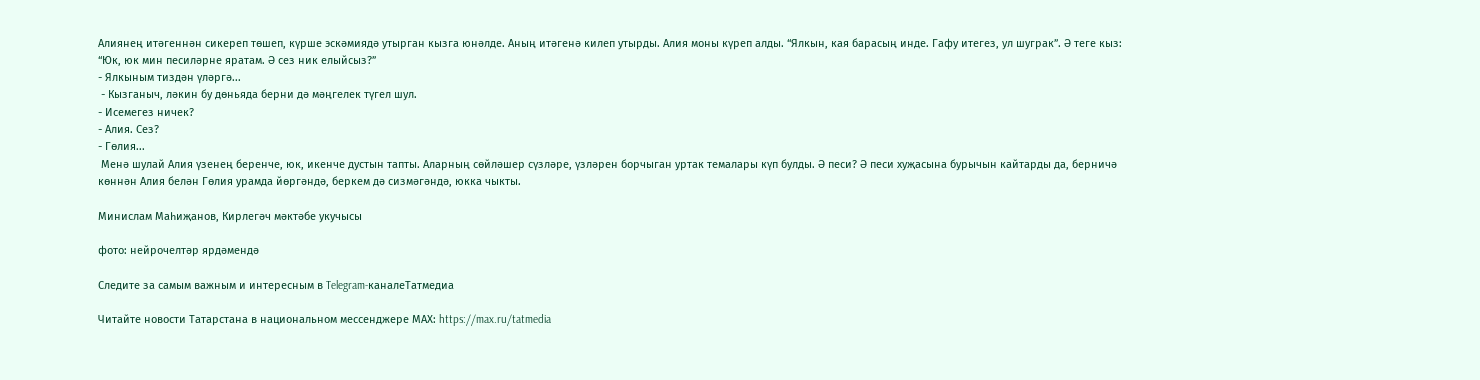Алиянең итәгеннән сикереп төшеп, күрше эскәмиядә утырган кызга юнәлде. Аның итәгенә килеп утырды. Алия моны күреп алды. “Ялкын, кая барасың инде. Гафу итегез, ул шуграк”. Ә теге кыз: “Юк, юк мин песиләрне яратам. Ә сез ник елыйсыз?”
- Ялкыным тиздән үләргә...
 - Кызганыч, ләкин бу дөньяда берни дә мәңгелек түгел шул.
- Исемегез ничек?
- Алия. Сез?
- Гөлия...
 Менә шулай Алия үзенең беренче, юк, икенче дустын тапты. Аларның сөйләшер сүзләре, үзләрен борчыган уртак темалары күп булды. Ә песи? Ә песи хуҗасына бурычын кайтарды да, берничә көннән Алия белән Гөлия урамда йөргәндә, беркем дә сизмәгәндә, юкка чыкты.

Минислам Маһиҗанов, Кирлегәч мәктәбе укучысы

фото: нейрочелтәр ярдәмендә

Следите за самым важным и интересным в Telegram-каналеТатмедиа

Читайте новости Татарстана в национальном мессенджере MАХ: https://max.ru/tatmedia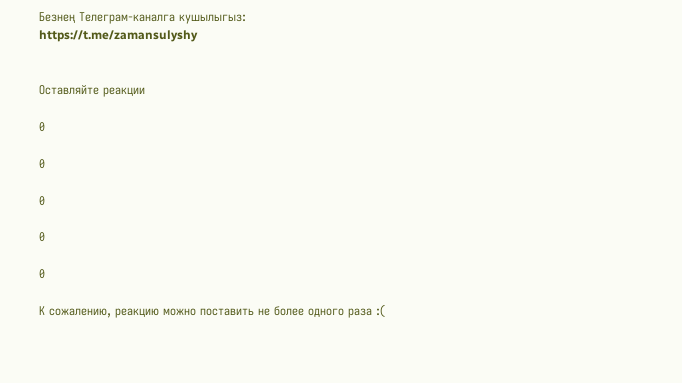Безнең Телеграм-каналга кушылыгыз: https://t.me/zamansulyshy


Оставляйте реакции

0

0

0

0

0

К сожалению, реакцию можно поставить не более одного раза :(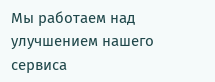Мы работаем над улучшением нашего сервиса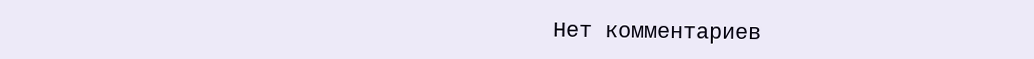Нет комментариев